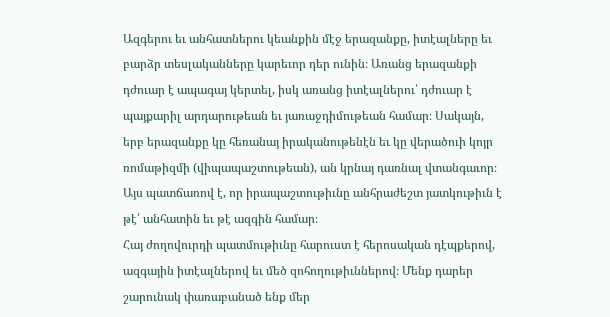Ազգերու եւ անհատներու կեանքին մէջ երազանքը, իտէալները եւ բարձր տեսլականները կարեւոր դեր ունին։ Առանց երազանքի դժուար է ապագայ կերտել, իսկ առանց իտէալներու՝ դժուար է պայքարիլ արդարութեան եւ յառաջդիմութեան համար։ Սակայն, երբ երազանքը կը հեռանայ իրականութենէն եւ կը վերածուի կոյր ռոմաթիզմի (վիպապաշտութեան), ան կրնայ դառնալ վտանգաւոր։ Այս պատճառով է, որ իրապաշտութիւնը անհրաժեշտ յատկութիւն է թէ՛ անհատին եւ թէ ազգին համար։
Հայ ժողովուրդի պատմութիւնը հարուստ է հերոսական դէպքերով, ազգային իտէալներով եւ մեծ զոհողութիւններով։ Մենք դարեր շարունակ փառաբանած ենք մեր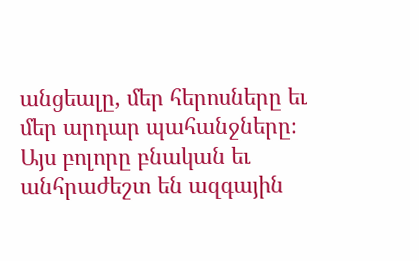անցեալը, մեր հերոսները եւ մեր արդար պահանջները։ Այս բոլորը բնական եւ անհրաժեշտ են ազգային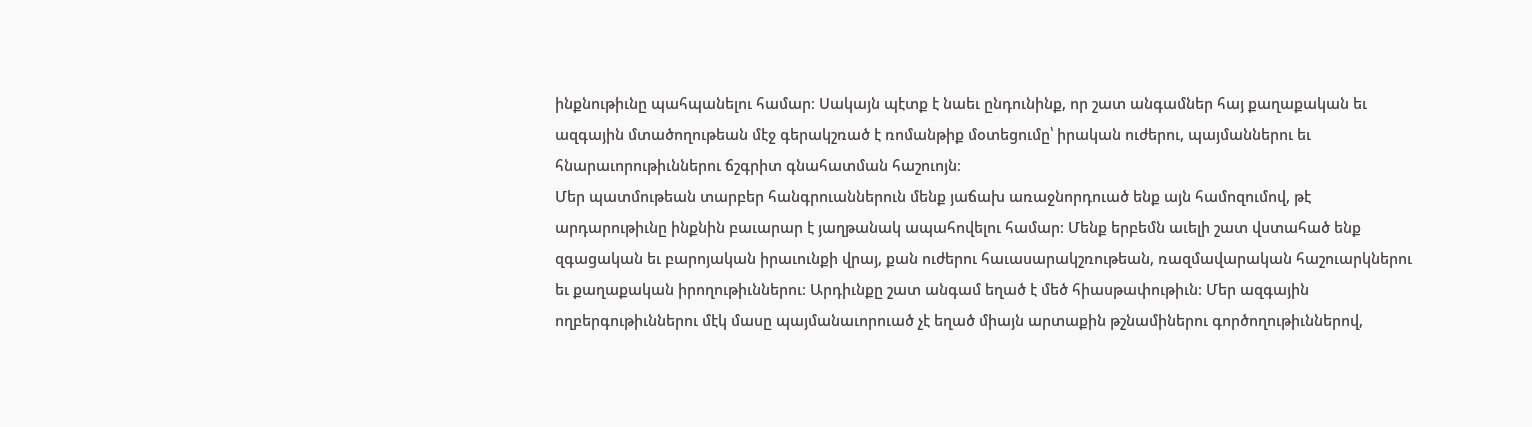ինքնութիւնը պահպանելու համար։ Սակայն պէտք է նաեւ ընդունինք, որ շատ անգամներ հայ քաղաքական եւ ազգային մտածողութեան մէջ գերակշռած է ռոմանթիք մօտեցումը՝ իրական ուժերու, պայմաններու եւ հնարաւորութիւններու ճշգրիտ գնահատման հաշուոյն։
Մեր պատմութեան տարբեր հանգրուաններուն մենք յաճախ առաջնորդուած ենք այն համոզումով, թէ արդարութիւնը ինքնին բաւարար է յաղթանակ ապահովելու համար։ Մենք երբեմն աւելի շատ վստահած ենք զգացական եւ բարոյական իրաւունքի վրայ, քան ուժերու հաւասարակշռութեան, ռազմավարական հաշուարկներու եւ քաղաքական իրողութիւններու։ Արդիւնքը շատ անգամ եղած է մեծ հիասթափութիւն։ Մեր ազգային ողբերգութիւններու մէկ մասը պայմանաւորուած չէ եղած միայն արտաքին թշնամիներու գործողութիւններով,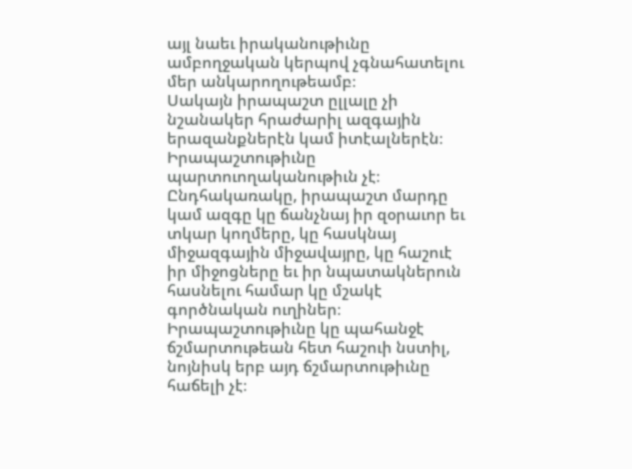այլ նաեւ իրականութիւնը ամբողջական կերպով չգնահատելու մեր անկարողութեամբ։
Սակայն իրապաշտ ըլլալը չի նշանակեր հրաժարիլ ազգային երազանքներէն կամ իտէալներէն։ Իրապաշտութիւնը պարտուողականութիւն չէ։ Ընդհակառակը, իրապաշտ մարդը կամ ազգը կը ճանչնայ իր զօրաւոր եւ տկար կողմերը, կը հասկնայ միջազգային միջավայրը, կը հաշուէ իր միջոցները եւ իր նպատակներուն հասնելու համար կը մշակէ գործնական ուղիներ։ Իրապաշտութիւնը կը պահանջէ ճշմարտութեան հետ հաշուի նստիլ, նոյնիսկ երբ այդ ճշմարտութիւնը հաճելի չէ։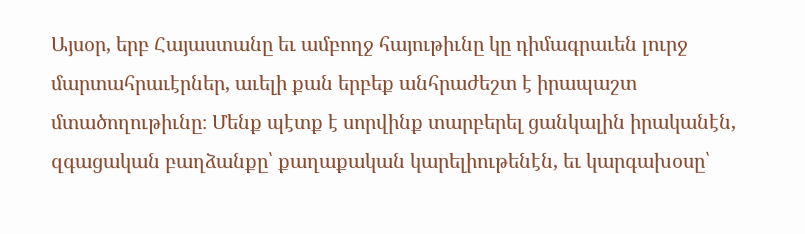Այսօր, երբ Հայաստանը եւ ամբողջ հայութիւնը կը դիմագրաւեն լուրջ մարտահրաւէրներ, աւելի քան երբեք անհրաժեշտ է իրապաշտ մտածողութիւնը։ Մենք պէտք է սորվինք տարբերել ցանկալին իրականէն, զգացական բաղձանքը՝ քաղաքական կարելիութենէն, եւ կարգախօսը՝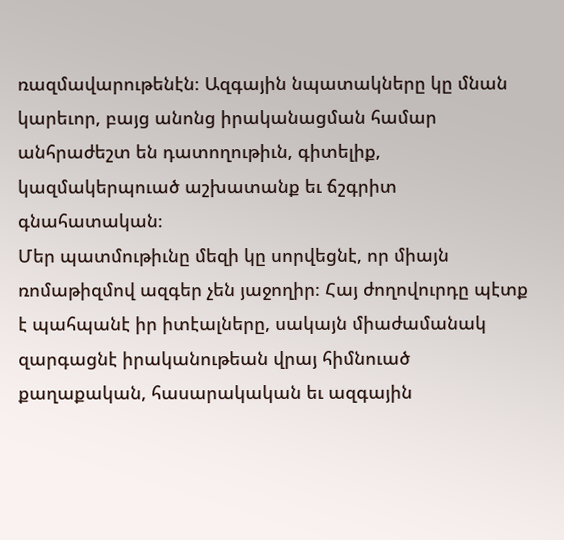ռազմավարութենէն։ Ազգային նպատակները կը մնան կարեւոր, բայց անոնց իրականացման համար անհրաժեշտ են դատողութիւն, գիտելիք, կազմակերպուած աշխատանք եւ ճշգրիտ գնահատական։
Մեր պատմութիւնը մեզի կը սորվեցնէ, որ միայն ռոմաթիզմով ազգեր չեն յաջողիր։ Հայ ժողովուրդը պէտք է պահպանէ իր իտէալները, սակայն միաժամանակ զարգացնէ իրականութեան վրայ հիմնուած քաղաքական, հասարակական եւ ազգային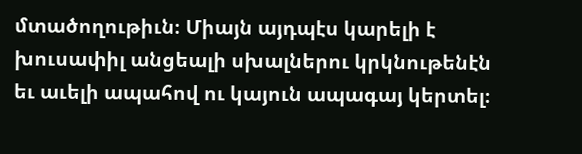մտածողութիւն։ Միայն այդպէս կարելի է խուսափիլ անցեալի սխալներու կրկնութենէն եւ աւելի ապահով ու կայուն ապագայ կերտել։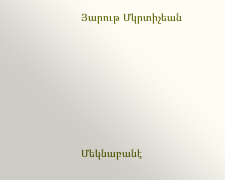Յարութ Մկրտիչեան







Մեկնաբանէ